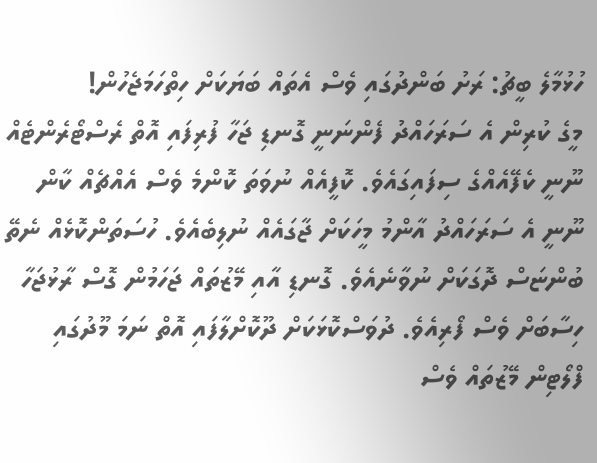ހުޅުމާލެ ބީޗު: ރަށު ބަންދުގައި ވެސް އެތައް ބަޔަކަށް ހިތްހަމަޖެހުން!
މީގެ ކުރިން އެ ސަރަހައްދު ފެންނަނީ ގޮނޑި ޖަހާ ފުރިފައި އޮތް ރެސްޓޯރެންޓެއް ނޫނީ ކެފޭއެއްގެ ސިފައިގައެވެ. ކޮފީއެއް ނުވަތަ ކޮންމެ ވެސް އެއްޗެއް ކާން ނޫނީ އެ ސަރަހައްދު އާންމު މީހަކަށް ޖާގައެއް ނުލިބެއެވެ. ހުސަތަންކޮޅެއް ނެތޭ ބުންޏަސް ދޮގަކަށް ނުވާނެއެވެ. ގޮނޑި އާއި މޭޒުތައް ޖަހަމުން ގޮސް ރާޅުޖަހާ ހިސާބަށް ވެސް ފޯރިއެވެ. ދުވަސްކޮޅަކަށް ދޫކޮށްލާފައި އޮތް ނަމަ މޫދުގައި ފްލޯޓިން މޭޒުތައް ވެސް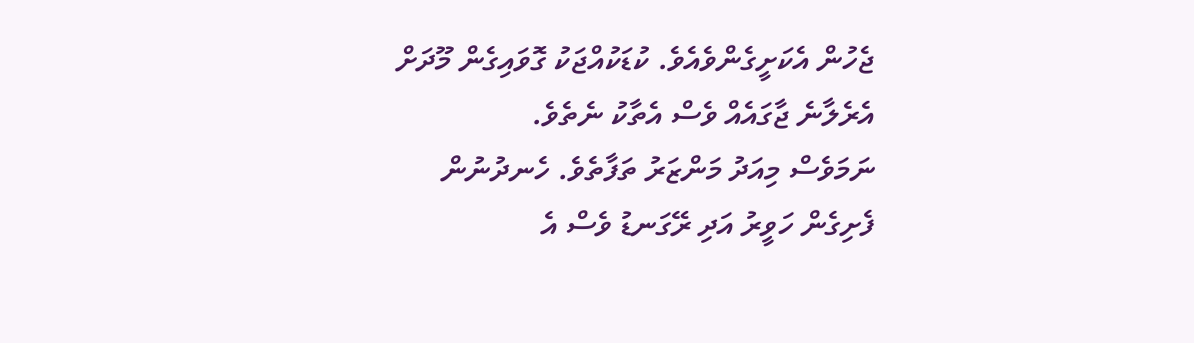ޖެހުން އެކަށީގެންވެއެވެ. ކުޑަކުއްޖަކު ގޮވައިގެން މޫދަށް އެރެލާނެ ޖާގައެއް ވެސް އެތާކު ނެތެވެ.
ނަމަވެސް މިއަދު މަންޒަރު ތަފާތެވެ. ހެނދުނުން ފެށިގެން ހަވީރު އަދި ރޭގަނޑު ވެސް އެ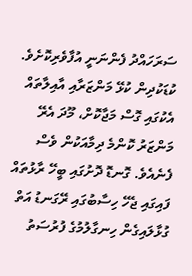ސަރަހައްދު ފެންނަނީ އުފާވެރިކޮށެވެ. ކުޑަކުދިން ކުޅޭ މަންޒަރާއި އާއިލާތައް އެކުގައި ގޮސް މަޖާކޮށް، މޫދަ އެރޭ މަންޒަރު ކޮންމެ ދިމާއަކުން ވެސް ފެނެއެވެ. ގޮނޑޮ ދޮށުގައި ބީހޭ ރާޅުތައް ފައިގައި ޖެހޭ ހިސާބުގައި ރޭގަނޑު އަތް ގުޅާލައިގެން ހިނގާލުމުގެ ފުރުސަތު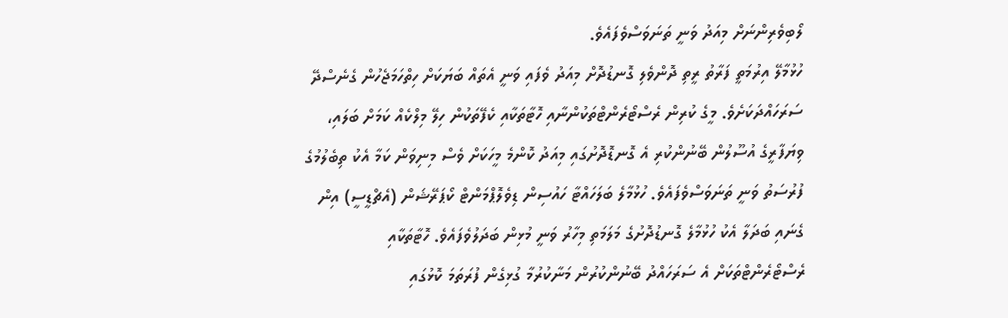ލޯބިވެރިންނަށް މިއަދު ވަނީ ތަނަވަސްވެފައެވެ.
ހުޅުމާލޭ އިރުމަތީ ފަރާތު ރީތި ދޮންވެލި ގޮނޑުދޮށް މިއަދު ވެފައި ވަނީ އެތައް ބަޔަކަށް ހިތްހަމަޖެހުން ގެނެސްދޭ ސަރަހައްދަކަށެވެ. މީގެ ކުރިން ރެސްޓޯރެންޓްތަކުންނާއި ހޮޓާތަކާއި ކެފޭތަކުން ހިލޭ މިލްކެއް ކަމަށް ބަލައި، ވިޔަފާރީގެ އުސޫލުން ބޭނުންކުރި އެ ގޮނޑޮދޮށުގައި މިއަދު ކޮންމެ މީހަކަށް ވެސް މިނިވަން ކަމާ އެކު ތިބެލުމުގެ ފުރުސަތު ވަނީ ތަނަވަސްވެފައެވެ. ހުޅުމާލެ ބަލަހައްޓާ ހައުސިން ޑިވެލޮޕްމަންޓް ކޯޕަރޭޝަން (އެޗްޑީސީ) އިން ގެނައި ބަދަލާ އެކު ހުޅުމާލެ ގޮނޑުދޮށުގެ މަލަމަތި މިހާރު ވަނީ މުޅިން ބަދަލުވެފައެވެ. ހޮޓާތަކާއި ރެސްޓޯރެންޓްތަކަށް އެ ސަރަހައްދު ބޭނުންކުރުން މަނާކުރުމާ ގުޅިގެން ފުރަތަމަ ކޮޅުގައި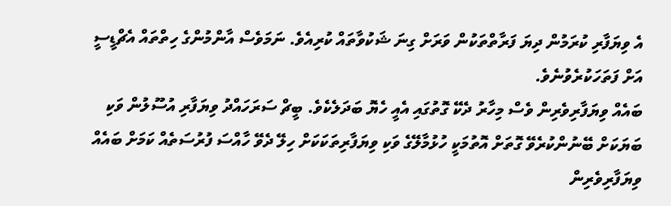އެ ވިޔަފާރި ކުރަމުން ދިޔަ ފަރާތްތަކުން ވަރަށް ގިނަ ޝަކުވާތައް ކުރިއެވެ. ނަމަވެސް އާންމުންގެ ހިތްތައް އެޗްޑީސީ އަށް ފަތަހަކުރެވުނެވެ.
ބައެއް ވިޔަފާރިވެރިން ވެސް މިހާރު ދެކޭ ގޮތުގައި އެއީ ހެޔޮ ބަދަލެކެވެ. ބީޗް ސަރަހައްދު ވިޔަފާރި އުސޫލުން ވަކި ބަޔަކަށް ބޭނުންކުރެވޭ ގޮތަށް އޮތުމަކީ ހުޅުމާލޭގެ ވަކި ވިޔަފާރިތަކަކަށް ހިލޭ ދެވޭ ހާއްސަ ފުރުސަތެއް ކަމަށް ބައެއް ވިޔަފާރިވެރިން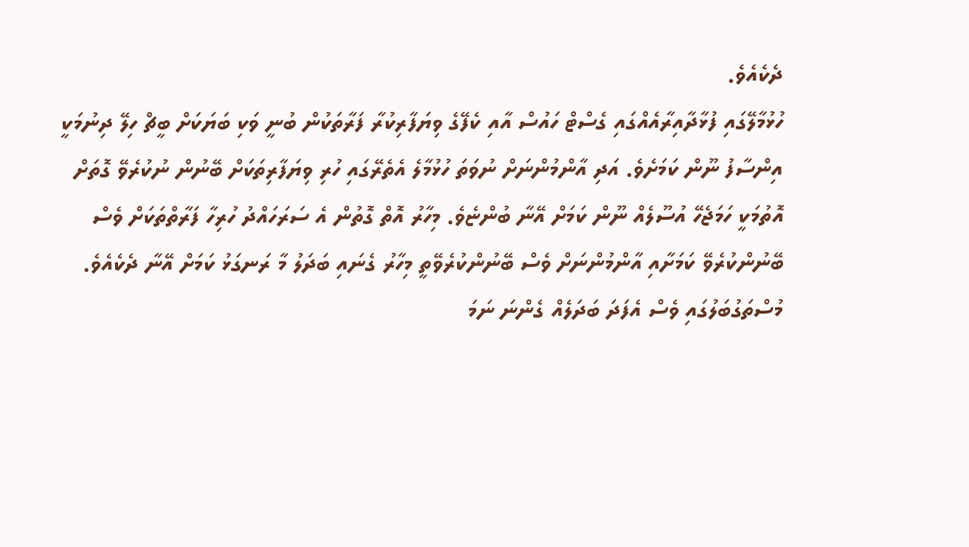ދެކެއެވެ.
ހުޅުމާލޭގައި ފުޅާދާއިރާއެއްގައި ގެސްޓް ހައުސް އާއި ކެފޭގެ ވިޔަފާރިކުރާ ފަރާތަކުން ބުނީ ވަކި ބަޔަކަށް ބީޗް ހިލޭ ދިނުމަކީ އިންސާފު ނޫން ކަމަށެވެ. އަދި އާންމުންނަށް ނުވަތަ ހުޅުމާލެ އެތެރޭގައި ހުރި ވިޔަފާރިތަކަށް ބޭނުން ނުކުރެވޭ ގޮތަށް އޮތުމަކީ ހަމަޖެހޭ އުސޫލެއް ނޫން ކަމަށް އޭނާ ބުންޏެވެ. މިހާރު އޮތް ގޮތުން އެ ސަރަހައްދު ހުރިހާ ފަރާތްތަކަށް ވެސް ބޭނުންކުރެވޭ ކަމަށާއި އާންމުންނަށް ވެސް ބޭނުންކުރެވޭތީ މިހާރު ގެނައި ބަދަލު މާ ރަނގަޅު ކަމަށް އޭނާ ދެކެއެވެ.
މުސްތަގުބަލުގައި ވެސް އެފަދަ ބަދަލެއް ގެންނަ ނަމަ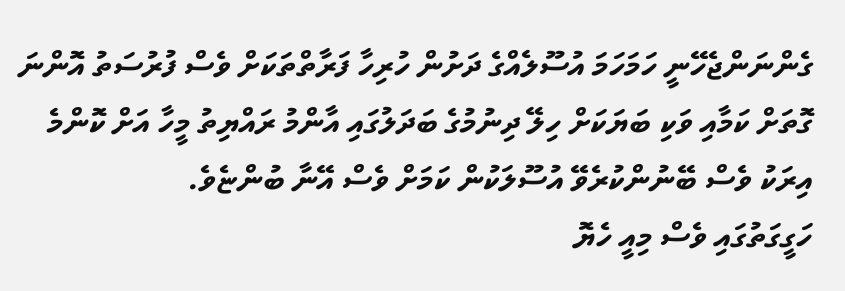ގެންނަންޖެހޭނީ ހަމަހަމަ އުސޫލެއްގެ ދަށުން ހުރިހާ ފަރާތްތަކަށް ވެސް ފުރުސަތު އޮންނަ ގޮތަށް ކަމާއި ވަކި ބަޔަކަށް ހިލޭ ދިނުމުގެ ބަދަލުގައި އާންމު ރައްޔިތު މީހާ އަށް ކޮންމެ އިރަކު ވެސް ބޭނުންކުރެވޭ އުސޫލަކުން ކަމަށް ވެސް އޭނާ ބުންޏެވެ.
ހަގީގަތުގައި ވެސް މިއީ ހެޔޮ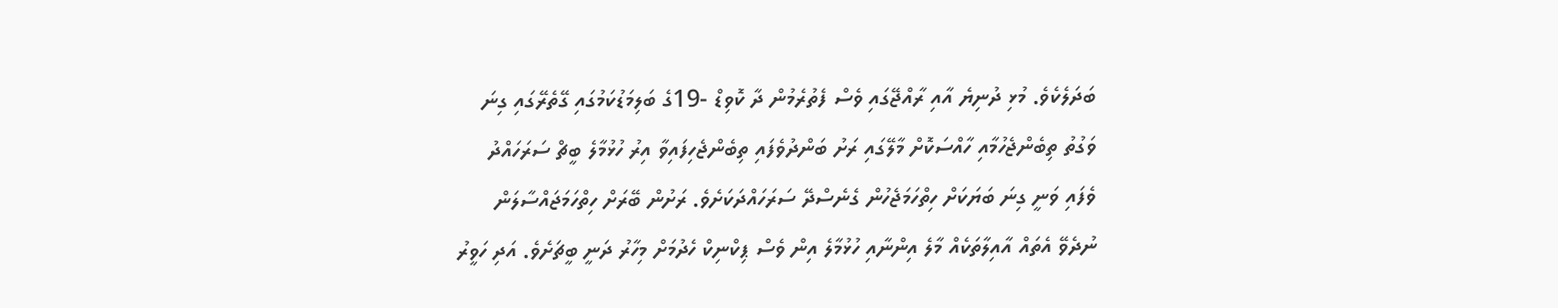ބަދަލެކެވެ. މުޅި ދުނިޔެ އާއި ރާއްޖޭގައި ވެސް ފެތުރެމުން ދާ ކޮވިޑް -19ގެ ބަލިމަޑުކަމުގައި ގޭތެރޭގައި ގިނަ ވަގުތު ތިބެންޖެހުމާއި ހާއްސަކޮށް މާލޭގައި ރަށު ބަންދުވެފައި ތިބެންޖެހިފައިވާ އިރު ހުޅުމާލެ ބީޗް ސަރަހައްދު ވެފައި ވަނީ ގިނަ ބަޔަކަށް ހިތްހަމަޖެހުން ގެނެސްދޭ ސަރަހައްދަކަށެވެ. ރަށުން ބޭރަށް ހިތްހަމަޖައްސާލަން ނުދެވޭ އެތައް އާއިލާތަކެއް މާލެ އިންނާއި ހުޅުމާލެ އިން ވެސް ޕިކްނިކް ހެދުމަށް މިހާރު ދަނީ ބީޗަށެވެ. އަދި ހަވީރު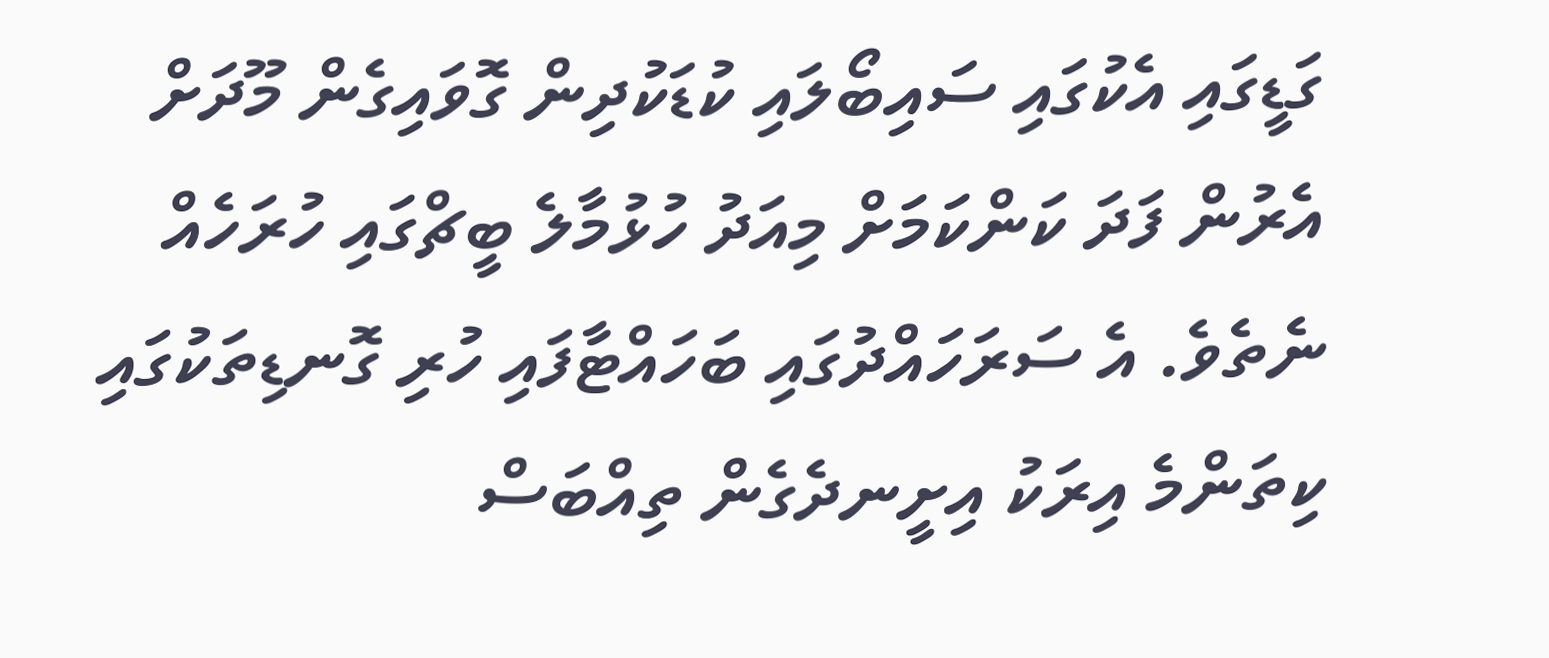ގަޑީގައި އެކުގައި ސައިބޯލައި ކުޑަކުދިން ގޮވައިގެން މޫދަށް އެރުން ފަދަ ކަންކަމަށް މިއަދު ހުޅުމާލެ ބީޗްގައި ހުރަހެއް ނެތެވެ. އެ ސަރަހައްދުގައި ބަހައްޓާފައި ހުރި ގޮނޑިތަކުގައި ކިތަންމެ އިރަކު އިށީނދެގެން ތިއްބަސް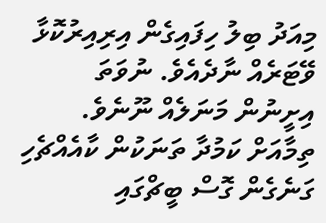މިއަދު ބިލު ހިފައިގެން އިރިއިރުކޮޅާ ވޭޓަރެއް ނާދެއެވެ. ނުވަތަ އިށީނުން މަނަލެއް ނޫނެވެ. ތިމާއަށް ކަމުދާ ތަނަކުން ކާއެއްޗެހި ގަނެގެން ގޮސް ބީޗްގައި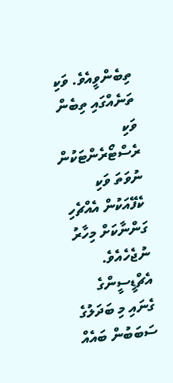ތިބެންވީއެވެ. ވަކި ތަނެއްގައި ތިބެން ވަކި ރެސްޓޯރެންޓަކުން ނުވަތަ ވަކި ކެފޭއަކުން އެއްޗެހި ގަންނާކަށް މިހާރު ނުޖެހެއެވެ. އެޗްޑީސީންގެ ގެނައި މި ބަދަލުގެ ސަބަބުން ބައެއް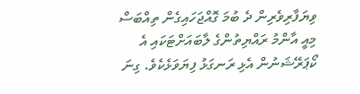ވިޔަފާރިވެރިން ދެ ބުމަ ގޮއްޖަހައިގެން ތިއްބަސް މިއީ އާންމު ރައްޔިތުންގެ ލާބައަށްޓަކައި އެ ކޯޕަރޭޝަނުން އެޅި ރަނގަޅު ފިޔަވަޅެކެވެ. ގިނަ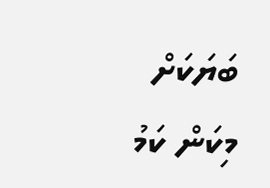ބަޔަކަށް މިކަން ކަމު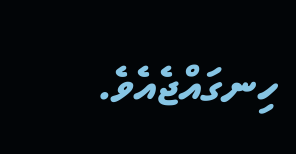ހިނގައްޖެއެވެ.